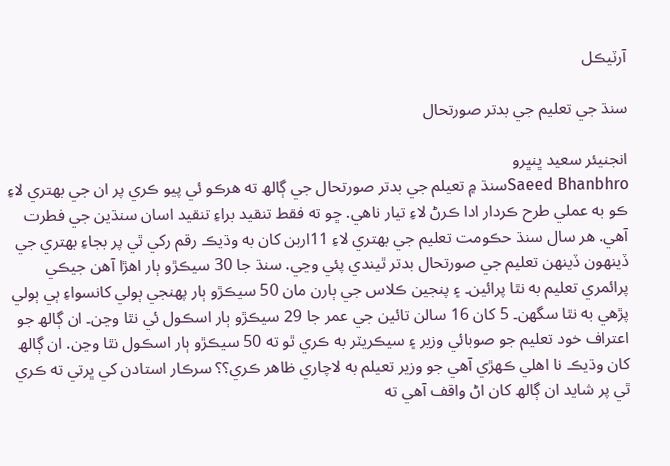آرٽيڪل

سنڌ جي تعليم جي بدتر صورتحال

انجنيئر سعيد ڀنڀرو
Saeed Bhanbhroسنڌ ۾ تعيلم جي بدتر صورتحال جي ڳالھ ته هرڪو ئي پيو ڪري پر ان جي بهتري لاءِ ڪو به عملي طرح ڪردار ادا ڪرڻ لاءِ تيار ناهي. ڇو ته فقط تنقيد براءِ تنقيد اسان سنڌين جي فطرت آهي. هر سال سنڌ حڪومت تعليم جي بهتري لاءِ 11اربن کان به وڌيڪ رقم رکي ٿي پر بجاءِ بهتري جي ڏينهون ڏينهن تعليم جي صورتحال بدتر ٿيندي پئي وڃي. سنڌ جا 30 سيڪڙو ٻار اهڙا آهن جيڪي پرائمري تعليم به نٿا پرائين۔ ۽ پنجين ڪلاس جي ٻارن مان 50 سيڪڙو ٻار پهنجي ٻولي کانسواءِ ٻي ٻولي پڙهي به نٿا سگهن۔ 5 کان 16 سالن تائين جي عمر جا 29 سيڪڙو ٻار اسڪول ئي نٿا وڃن۔ ان ڳالھ جو اعتراف خود تعليم جو صوبائي وزير ۽ سيڪريٽر به ڪري ٿو ته 50 سيڪڙو ٻار اسڪول نٿا وڃن. ان ڳالھ کان وڌيڪ نا اهلي ڪهڙي آهي جو وزير تعيلم به لاچاري ظاهر ڪري؟؟ سرڪار استادن کي ڀرتي ته ڪري ٿي پر شايد ان ڳالھ کان اڻ واقف آهي ته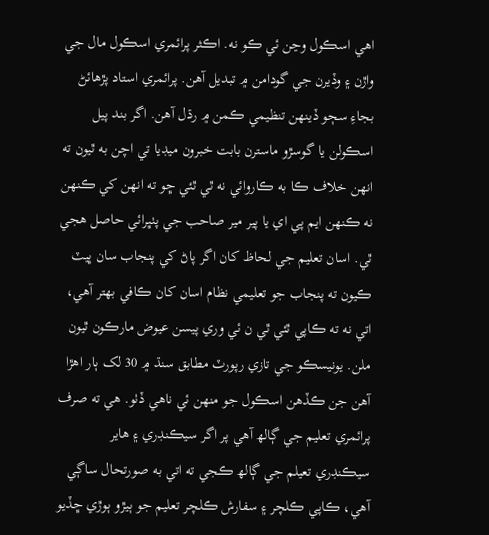اهي اسڪول وڃن ئي ڪو نه. اڪثر پرائمري اسڪول مال جي واڙن ۽ وڏيرن جي گودامن ۾ تبديل آهن. پرائمري استاد پڙهائڻ بجاءِ سڄو ڏينهن تنظيمي ڪمن ۾ رڌل آهن. اگر بند پيل اسڪولن يا گوسڙو ماسترن بابت خبرون ميڊيا تي اچن به ٿيون ته انهن خلاف ڪا به ڪاروائي نه ٿي ٿئي ڇو ته انهن کي ڪنهن نه ڪنهن ايم پي اي يا پير مير صاحب جي پٺڀرائي حاصل هجي ٿي. اسان تعليم جي لحاظ کان اگر پاڻ کي پنجاب سان ڀيٽ ڪيون ته پنجاب جو تعليمي نظام اسان کان ڪافي بهتر آهي، اتي نه ته ڪاپي ٿئي ٿي ن ئي وري پيسن عيوض مارڪون ٿيون ملن. يونيسڪو جي تازي رپورٽ مطابق سنڌ ۾ 30 لک ٻار اهڙا آهن جن ڪڏهن اسڪول جو منهن ئي ناهي ڏٺو. هي ته صرف پرائمري تعليم جي ڳالھ آهي پر اگر سيڪنڊري ۽ هاير سيڪنڊري تعيلم جي ڳالھ ڪجي ته اتي به صورتحال ساڳي آهي، ڪاپي ڪلچر ۽ سفارش ڪلچر تعليم جو ٻيڙو ٻوڙي ڇڏيو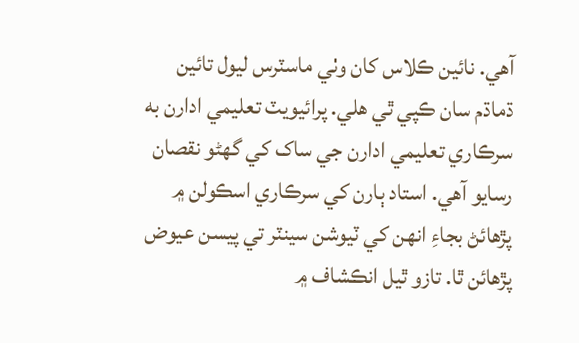آهي. نائين ڪلاس کان وٺي ماسٽرس ليول تائين ڌماڌم سان ڪپي ٿي هلي. پرائيويٽ تعليمي ادارن به سرڪاري تعليمي ادارن جي ساک کي گهڻو نقصان رسايو آهي. استاد ٻارن کي سرڪاري اسڪولن ۾ پڙهائڻ بجاءِ انهن کي ٽيوشن سينٽر تي پيسن عيوض پڙهائن ٿا. تازو ٿيل انڪشاف ۾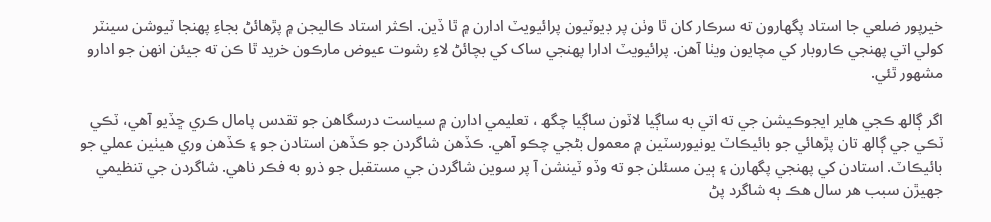خيرپور ضلعي جا استاد پگهارون ته سرڪار کان ٿا وٺن پر ڊيوٽيون پرائيويٽ ادارن ۾ ٿا ڏين. اڪثر استاد ڪاليجن ۾ پڙهائڻ بجاءِ پهنجا ٽيوشن سينٽر کولي اتي پهنجي ڪاروبار کي مچايون ويٺا آهن. پرائيويٽ ادارا پهنجي ساک کي بچائڻ لاءِ رشوت عيوض مارڪون خريد ٿا ڪن ته جيئن انهن جو ادارو مشهور ٿئي.

اگر ڳالھ ڪجي هاير ايجوڪيشن جي ته اتي به ساڳيا لاٽون ساڳيا چگھ ، تعليمي ادارن ۾ سياست درسگاهن جو تقدس پامال ڪري ڇڏيو آهي، ٽڪي ٽڪي جي ڳالھ تان پڙهائي جو بائيڪاٽ يونيورسٽين ۾ معمول بڻجي چڪو آهي. ڪڏهن شاگردن جو ڪڏهن استادن جو ۽ ڪڏهن وري هيٺين عملي جو بائيڪاٽ. استادن کي پهنجي پگهارن ۽ ٻين مسئلن جو ته وڏو ٽينشن آ پر سوين شاگردن جي مستقبل جو ذرو به فڪر ناهي. شاگردن جي تنظيمي جهيڙن سبب هر سال هڪ ٻه شاگرد پڻ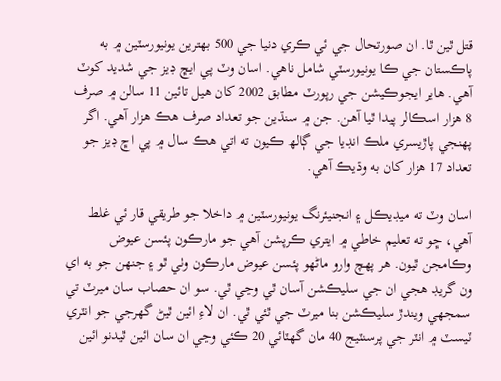قتل ٿين ٿا. ان صورتحال جي ئي ڪري دنيا جي 500 بهترين يونيورسٽين ۾ به پاڪستان جي ڪا يونيورسٽي شامل ناهي. اسان وٽ پي ايڇ ڊيز جي شديد کوٽ آهي. هاير ايجوڪيشن جي رپورٽ مطابق 2002 کان هيل تائين 11 سالن ۾ صرف 8 هزار اسڪالر پيدا ٿيا آهن. جن ۾ سنڌين جو تعداد صرف هڪ هزار آهي. اگر پهنجي پاڙيسري ملڪ انڊيا جي ڳالھ ڪيون ته اتي هڪ سال ۾ پي اڇ ڊيز جو تعداد 17 هزار کان به وڌيڪ آهي.

اسان وٽ ته ميڊيڪل ۽ انجنيئرنگ يونيورسٽين ۾ داخلا جو طريقي قار ئي غلط آهي، ڇو ته تعليم خاطي ۾ ايتري ڪرپشن آهي جو مارڪون پئسن عيوض وڪامجن ٿيون. هر پهچ وارو ماڻهو پئسن عيوض مارڪون وٺي ٿو ۽ جنهن جو به اي ون گريڊ هجي ان جي سليڪشن آسان ٿي وڃي ٿي. سو ان حصاب سان ميرٽ تي سمجهي ويندڙ سليڪشن بنا ميرٽ جي ٿئي ٿي. ان لاءِ ائين ٿيڻ گهرجي جو انٽري ٽيسٽ ۾ انٽر جي پرسنٽيج 40 مان گهٽائي 20 ڪئي وڃي ان سان ائين ٿيدنو ائين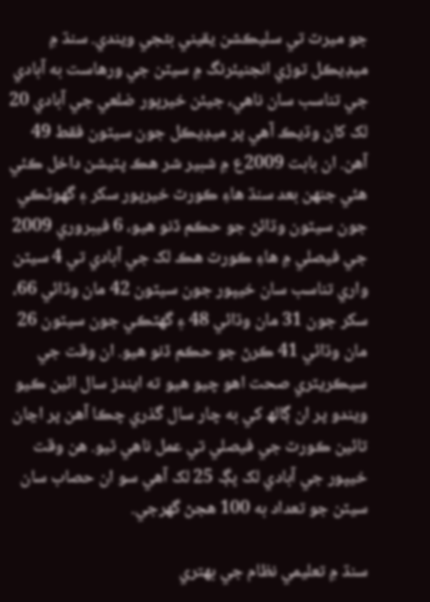جو ميرٽ تي سليڪشن يقيني بڻجي ويندي. سنڌ ۾ ميڊيڪل توڙي انجنيئرنگ ۾ سيٽن جي ورهاست به آبادي جي تناسب سان ناهي، جيئن خيرپور ضلعي جي آبادي 20 لک کان وڌيڪ آهي پر ميڊيڪل جون سيٽون فقط 49 آهن. ان بابت 2009ع ۾ شبير شر هڪ پٽيشن داخل ڪئي هئي جنهن بعد سنڌ هاءِ ڪورٽ خيرپور سکر ۽ گهوٽڪي جون سيٽون وڌائڻ جو حڪم ڏنو هيو، 6 فيبروري 2009 جي فيصلي ۾ هاءِ ڪورٽ هڪ لک جي آبادي تي 4 سيٽن واري تناسب سان خيپور جون سيٽون 42 مان وڌائي 66، سکر جون 31 مان وڌائي 48 ۽ گهٽڪي جون سيٽون 26 مان وڌائي 41 ڪرڻ جو حڪم ڏنو هيو. ان وقت جي سيڪريٽري صحت اهو چيو هيو ته ايندڙ سال ائين ڪيو ويندو پر ان ڳالھ کي به چار سال گذري چڪا آهن پر اڃان تائين ڪورٽ جي فيصلي تي عمل ناهي ٿيو. هن وقت خيپور جي آبادي لک ڀڳ 25 لک آهي سو ان حصاب سان سيٽن جو تعداد به 100 هجڻ گهرجي.

سنڌ ۾ تعليمي نظام جي بهتري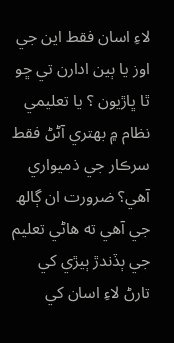لاءِ اسان فقط اين جي اوز يا ٻين ادارن تي ڇو ٿا ڀاڙيون ؟ يا تعليمي نظام ۾ بهتري آڻڻ فقط سرڪار جي ذميواري آهي؟ ضرورت ان ڳالھ جي آهي ته هاڻي تعليم جي ٻڏندڙ ٻيڙي کي تارڻ لاءِ اسان کي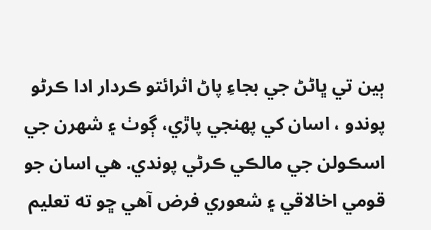ٻين تي ڀاڻڻ جي بجاءِ پاڻ اثرائتو ڪردار ادا ڪرڻو پوندو ، اسان کي پهنجي پاڙي، ڳوٺ ۽ شهرن جي اسڪولن جي مالڪي ڪرڻي پوندي. هي اسان جو قومي اخالاقي ۽ شعوري فرض آهي ڇو ته تعليم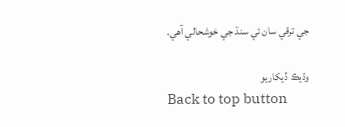جي ترقي سان ئي سنڌ جي خوشحالي آهي.

وڌيڪ ڏيکاريو
Back to top button